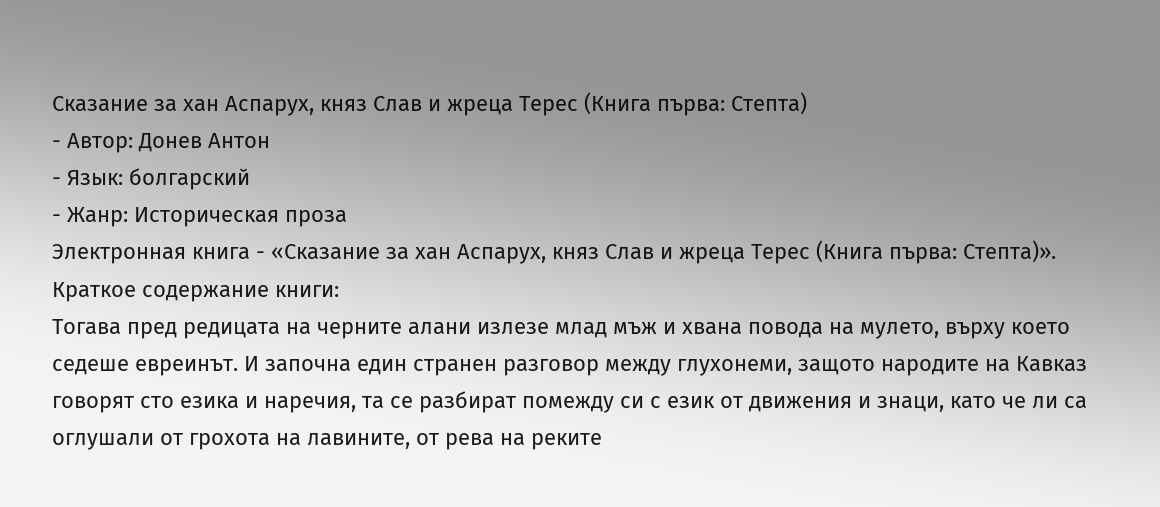Сказание за хан Аспарух, княз Слав и жреца Терес (Книга първа: Степта)
- Автор: Донев Антон
- Язык: болгарский
- Жанр: Историческая проза
Электронная книга - «Сказание за хан Аспарух, княз Слав и жреца Терес (Книга първа: Степта)». Краткое содержание книги:
Тогава пред редицата на черните алани излезе млад мъж и хвана повода на мулето, върху което седеше евреинът. И започна един странен разговор между глухонеми, защото народите на Кавказ говорят сто езика и наречия, та се разбират помежду си с език от движения и знаци, като че ли са оглушали от грохота на лавините, от рева на реките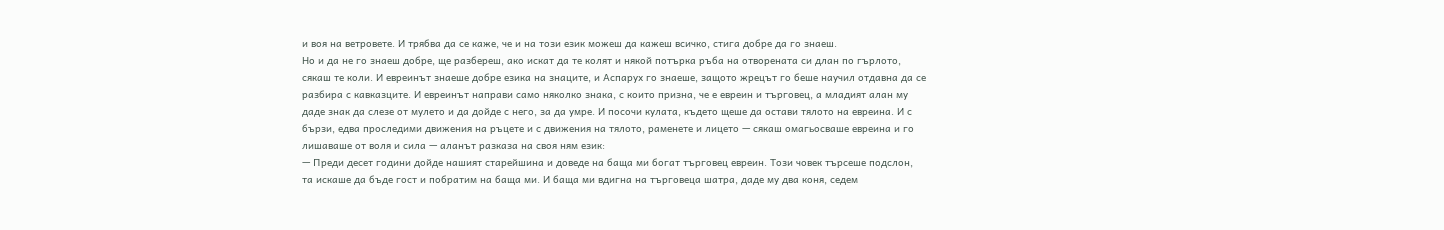и воя на ветровете. И трябва да се каже, че и на този език можеш да кажеш всичко, стига добре да го знаеш.
Но и да не го знаеш добре, ще разбереш, ако искат да те колят и някой потърка ръба на отворената си длан по гърлото, сякаш те коли. И евреинът знаеше добре езика на знаците, и Аспарух го знаеше, защото жрецът го беше научил отдавна да се разбира с кавказците. И евреинът направи само няколко знака, с които призна, че е евреин и търговец, а младият алан му даде знак да слезе от мулето и да дойде с него, за да умре. И посочи кулата, където щеше да остави тялото на евреина. И с бързи, едва проследими движения на ръцете и с движения на тялото, раменете и лицето — сякаш омагьосваше евреина и го лишаваше от воля и сила — аланът разказа на своя ням език:
— Преди десет години дойде нашият старейшина и доведе на баща ми богат търговец евреин. Този човек търсеше подслон, та искаше да бъде гост и побратим на баща ми. И баща ми вдигна на търговеца шатра, даде му два коня, седем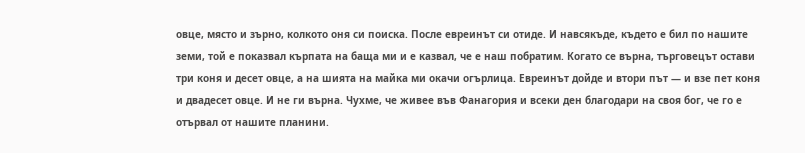овце, място и зърно, колкото оня си поиска. После евреинът си отиде. И навсякъде, където е бил по нашите земи, той е показвал кърпата на баща ми и е казвал, че е наш побратим. Когато се върна, търговецът остави три коня и десет овце, а на шията на майка ми окачи огърлица. Евреинът дойде и втори път — и взе пет коня и двадесет овце. И не ги върна. Чухме, че живее във Фанагория и всеки ден благодари на своя бог, че го е отървал от нашите планини.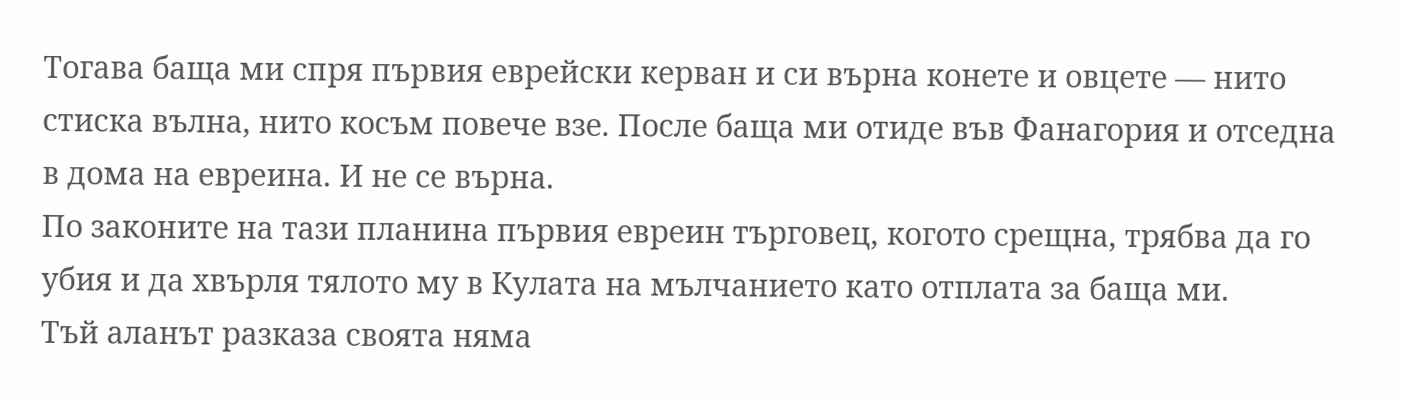Тогава баща ми спря първия еврейски керван и си върна конете и овцете — нито стиска вълна, нито косъм повече взе. После баща ми отиде във Фанагория и отседна в дома на евреина. И не се върна.
По законите на тази планина първия евреин търговец, когото срещна, трябва да го убия и да хвърля тялото му в Кулата на мълчанието като отплата за баща ми.
Тъй аланът разказа своята няма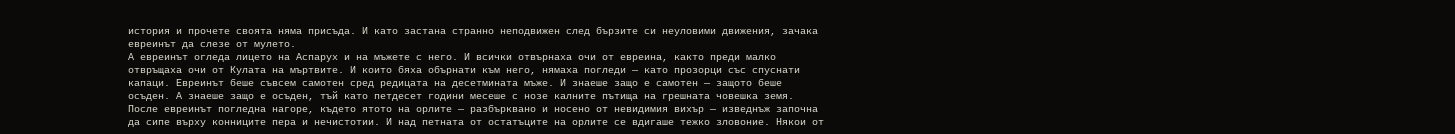история и прочете своята няма присъда. И като застана странно неподвижен след бързите си неуловими движения, зачака евреинът да слезе от мулето.
А евреинът огледа лицето на Аспарух и на мъжете с него. И всички отвърнаха очи от евреина, както преди малко отвръщаха очи от Кулата на мъртвите. И които бяха обърнати към него, нямаха погледи — като прозорци със спуснати капаци. Евреинът беше съвсем самотен сред редицата на десетмината мъже. И знаеше защо е самотен — защото беше осъден. А знаеше защо е осъден, тъй като петдесет години месеше с нозе калните пътища на грешната човешка земя.
После евреинът погледна нагоре, където ятото на орлите — разбърквано и носено от невидимия вихър — изведнъж започна да сипе върху конниците пера и нечистотии. И над петната от остатъците на орлите се вдигаше тежко зловоние. Някои от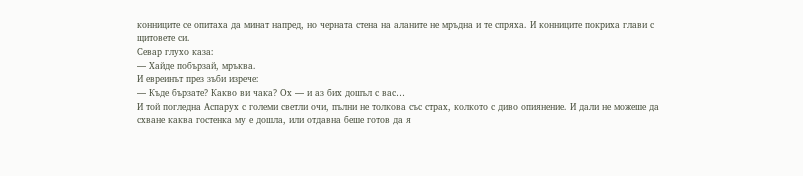конниците се опитаха да минат напред, но черната стена на аланите не мръдна и те спряха. И конниците покриха глави с щитовете си.
Севар глухо каза:
— Хайде побързай, мръква.
И евреинът през зъби изрече:
— Къде бързате? Какво ви чака? Ох — и аз бих дошъл с вас…
И той погледна Аспарух с големи светли очи, пълни не толкова със страх, колкото с диво опиянение. И дали не можеше да схване каква гостенка му е дошла, или отдавна беше готов да я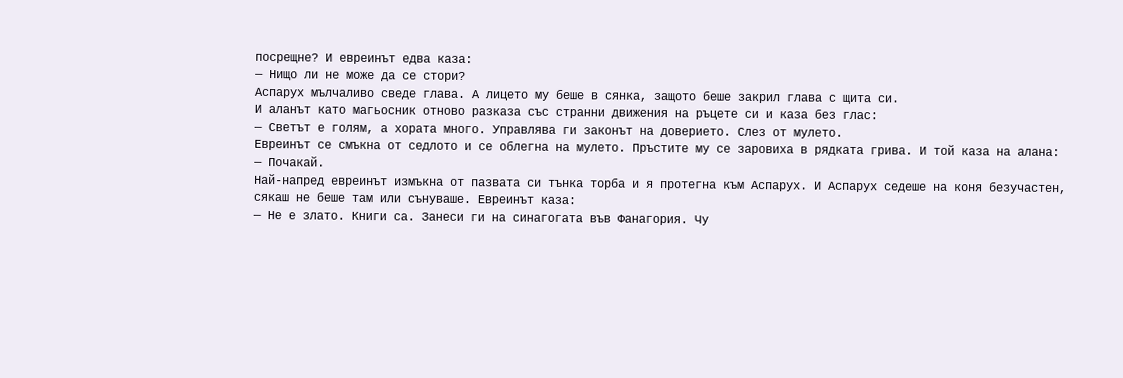посрещне? И евреинът едва каза:
— Нищо ли не може да се стори?
Аспарух мълчаливо сведе глава. А лицето му беше в сянка, защото беше закрил глава с щита си.
И аланът като магьосник отново разказа със странни движения на ръцете си и каза без глас:
— Светът е голям, а хората много. Управлява ги законът на доверието. Слез от мулето.
Евреинът се смъкна от седлото и се облегна на мулето. Пръстите му се заровиха в рядката грива. И той каза на алана:
— Почакай.
Най-напред евреинът измъкна от пазвата си тънка торба и я протегна към Аспарух. И Аспарух седеше на коня безучастен, сякаш не беше там или сънуваше. Евреинът каза:
— Не е злато. Книги са. Занеси ги на синагогата във Фанагория. Чу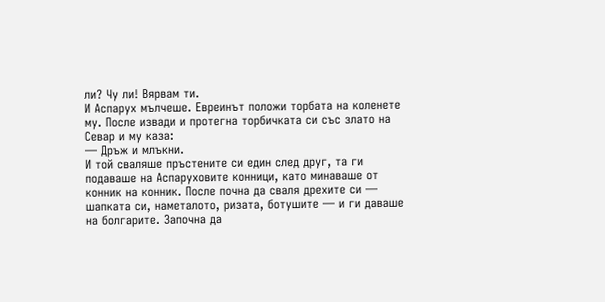ли? Чу ли! Вярвам ти.
И Аспарух мълчеше. Евреинът положи торбата на коленете му. После извади и протегна торбичката си със злато на Севар и му каза:
— Дръж и млъкни.
И той сваляше пръстените си един след друг, та ги подаваше на Аспаруховите конници, като минаваше от конник на конник. После почна да сваля дрехите си — шапката си, наметалото, ризата, ботушите — и ги даваше на болгарите. Започна да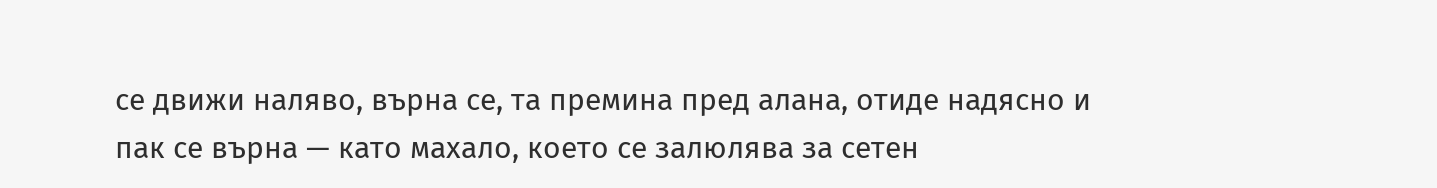се движи наляво, върна се, та премина пред алана, отиде надясно и пак се върна — като махало, което се залюлява за сетен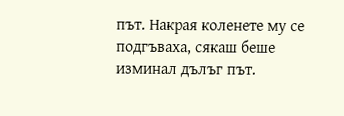път. Накрая коленете му се подгъваха, сякаш беше изминал дълъг път.